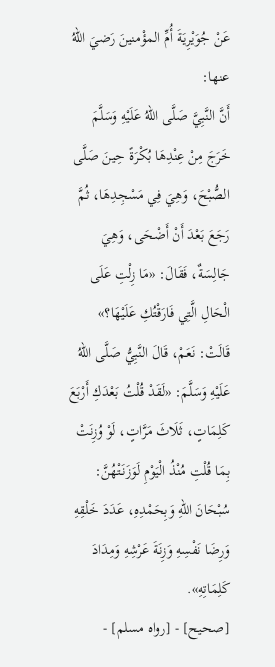عَنْ جُوَيْرِيَةَ أُمِّ المؤْمنينَ رَضيَ اللهُ عنها:
أَنَّ النَّبِيَّ صَلَّى اللهُ عَلَيْهِ وَسَلَّمَ خَرَجَ مِنْ عِنْدِهَا بُكْرَةً حِينَ صَلَّى الصُّبْحَ، وَهِيَ فِي مَسْجِدِهَا، ثُمَّ رَجَعَ بَعْدَ أَنْ أَضْحَى، وَهِيَ جَالِسَةٌ، فَقَالَ: «مَا زِلْتِ عَلَى الْحَالِ الَّتِي فَارَقْتُكِ عَلَيْهَا؟» قَالَتْ: نَعَمْ، قَالَ النَّبِيُّ صَلَّى اللهُ عَلَيْهِ وَسَلَّمَ: «لَقَدْ قُلْتُ بَعْدَكِ أَرْبَعَ كَلِمَاتٍ، ثَلَاثَ مَرَّاتٍ، لَوْ وُزِنَتْ بِمَا قُلْتِ مُنْذُ الْيَوْمِ لَوَزَنَتْهُنَّ: سُبْحَانَ اللهِ وَبِحَمْدِهِ، عَدَدَ خَلْقِهِ وَرِضَا نَفْسِهِ وَزِنَةَ عَرْشِهِ وَمِدَادَ كَلِمَاتِهِ».
[صحيح] - [رواه مسلم] -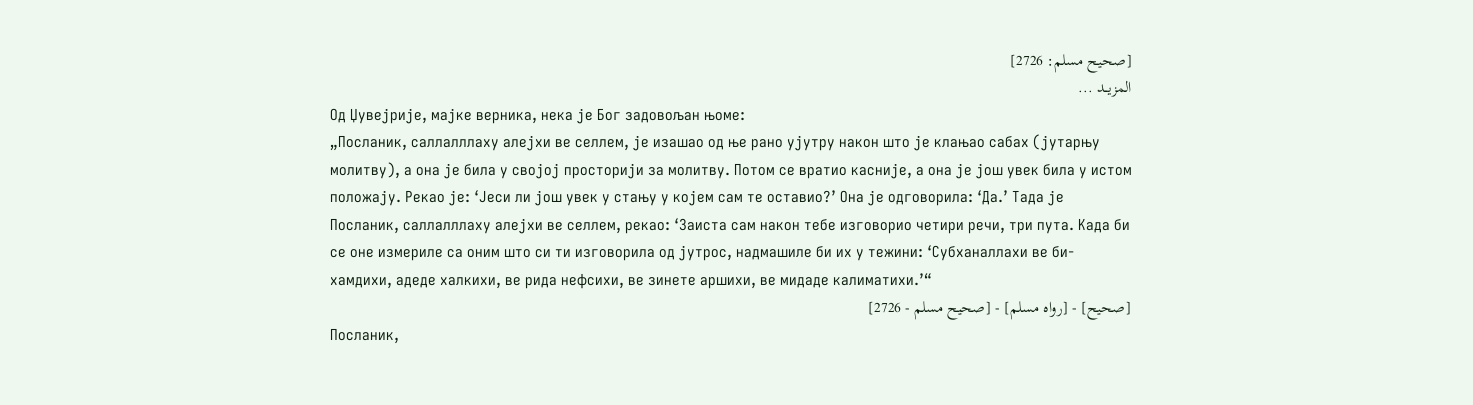[صحيح مسلم: 2726]
المزيــد ...
Од Џувејрије, мајке верника, нека је Бог задовољан њоме:
„Посланик, саллалллаху алејхи ве селлем, је изашао од ње рано ујутру након што је клањао сабах (јутарњу молитву), а она је била у својој просторији за молитву. Потом се вратио касније, а она је још увек била у истом положају. Рекао је: ‘Јеси ли још увек у стању у којем сам те оставио?’ Она је одговорила: ‘Да.’ Тада је Посланик, саллалллаху алејхи ве селлем, рекао: ‘Заиста сам након тебе изговорио четири речи, три пута. Када би се оне измериле са оним што си ти изговорила од јутрос, надмашиле би их у тежини: ‘Субханаллахи ве би-хамдихи, адеде халкихи, ве рида нефсихи, ве зинете аршихи, ве мидаде калиматихи.’“
[صحيح] - [رواه مسلم] - [صحيح مسلم - 2726]
Посланик,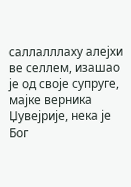саллалллаху алејхи ве селлем, изашао је од своје супруге, мајке верника Џувејрије, нека је Бог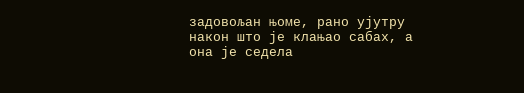задовољан њоме, рано ујутру након што је клањао сабах, а она је седела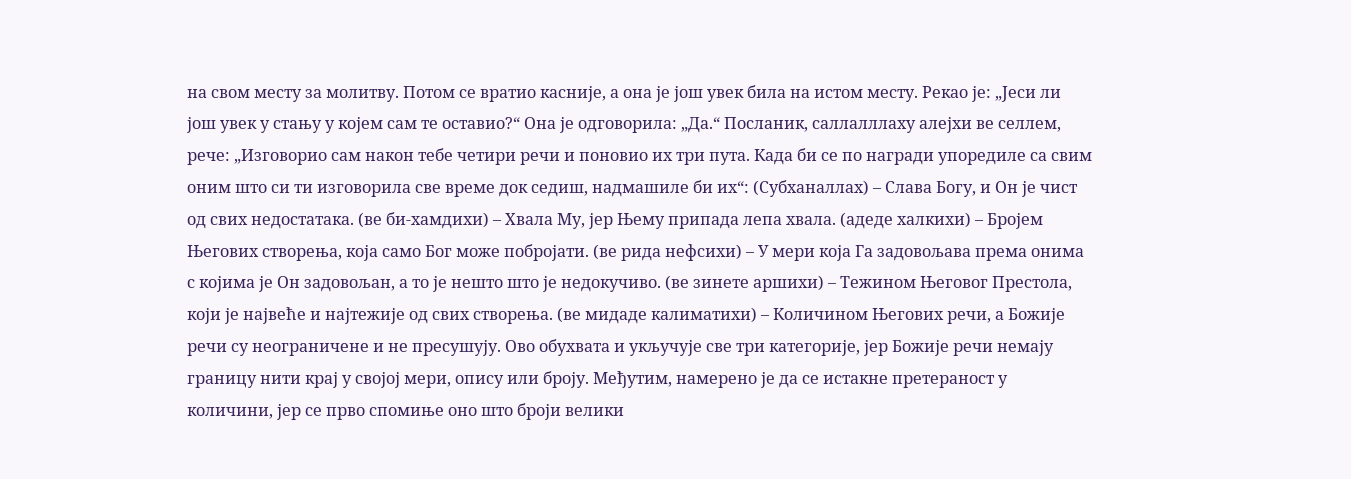на свом месту за молитву. Потом се вратио касније, а она је још увек била на истом месту. Рекао је: „Јеси ли још увек у стању у којем сам те оставио?“ Она је одговорила: „Да.“ Посланик, саллалллаху алејхи ве селлем, рече: „Изговорио сам након тебе четири речи и поновио их три пута. Када би се по награди упоредиле са свим оним што си ти изговорила све време док седиш, надмашиле би их“: (Субханаллах) – Слава Богу, и Он је чист од свих недостатака. (ве би-хамдихи) – Хвала Му, јер Њему припада лепа хвала. (адеде халкихи) – Бројем Његових створења, која само Бог може побројати. (ве рида нефсихи) – У мери која Га задовољава према онима с којима је Он задовољан, а то је нешто што је недокучиво. (ве зинете аршихи) – Тежином Његовог Престола, који је највеће и најтежије од свих створења. (ве мидаде калиматихи) – Количином Његових речи, а Божије речи су неограничене и не пресушују. Ово обухвата и укључује све три категорије, јер Божије речи немају границу нити крај у својој мери, опису или броју. Међутим, намерено је да се истакне претераност у количини, јер се прво спомиње оно што броји велики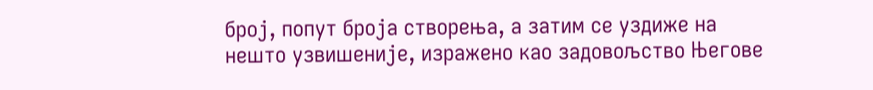број, попут броја створења, а затим се уздиже на нешто узвишеније, изражено као задовољство Његове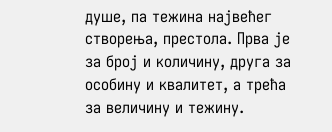душе, па тежина највећег створења, престола. Прва је за број и количину, друга за особину и квалитет, а трећа за величину и тежину.